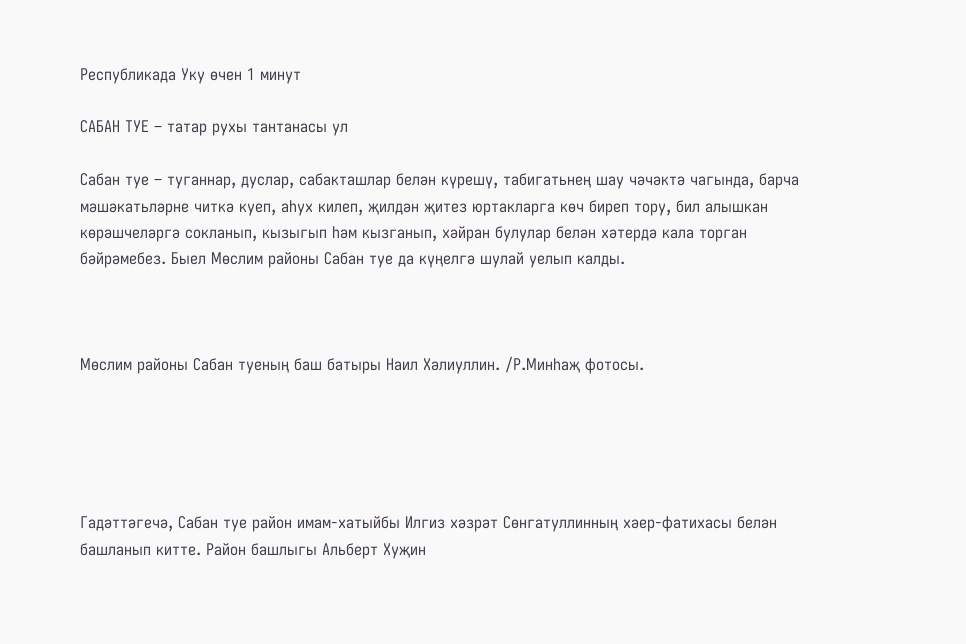Республикада Уку өчен 1 минут

САБАН ТУЕ – татар рухы тантанасы ул

Сабан туе – туганнар, дуслар, сабакташлар белән күрешү, табигатьнең шау чәчәктә чагында, барча мәшәкатьләрне читкә куеп, аһух килеп, җилдән җитез юртакларга көч биреп тору, бил алышкан көрәшчеләргә сокланып, кызыгып һәм кызганып, хәйран булулар белән хәтердә кала торган бәйрәмебез. Быел Мөслим районы Сабан туе да күңелгә шулай уелып калды.



Мөслим районы Сабан туеның баш батыры Наил Хәлиуллин. /Р.Минһаҗ фотосы.





Гадәттәгечә, Сабан туе район имам-хатыйбы Илгиз хәзрәт Сөнгатуллинның хәер-фатихасы белән башланып китте. Район башлыгы Альберт Хуҗин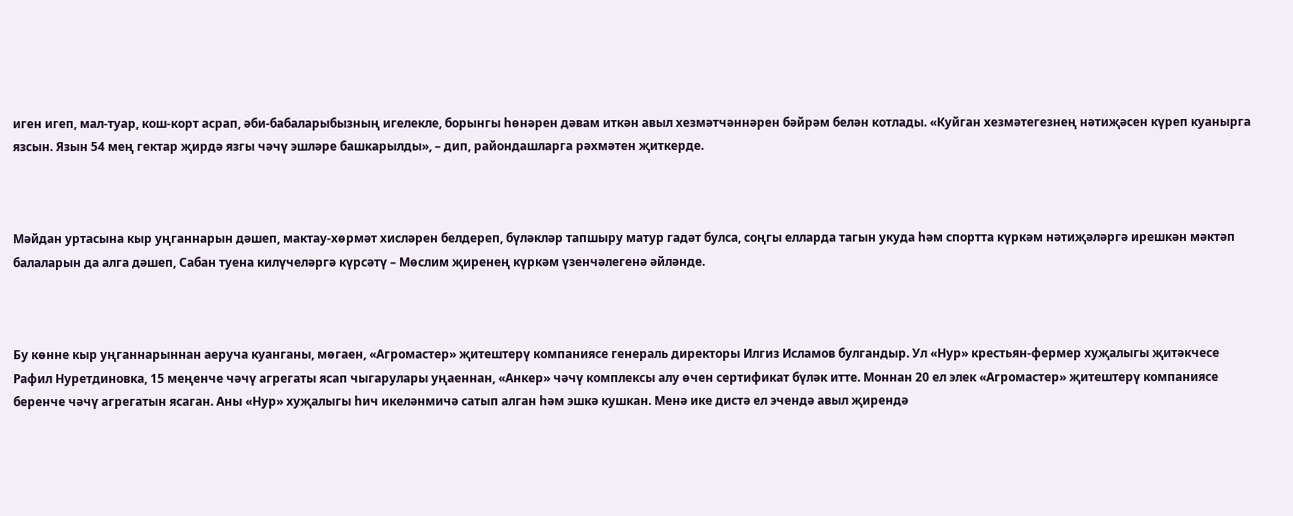иген игеп, мал-туар, кош-корт асрап, әби-бабаларыбызның игелекле, борынгы һөнәрен дәвам иткән авыл хезмәтчәннәрен бәйрәм белән котлады. «Куйган хезмәтегезнең нәтиҗәсен күреп куанырга язсын. Язын 54 мең гектар җирдә язгы чәчү эшләре башкарылды», – дип, райондашларга рәхмәтен җиткерде.



Мәйдан уртасына кыр уңганнарын дәшеп, мактау-хөрмәт хисләрен белдереп, бүләкләр тапшыру матур гадәт булса, соңгы елларда тагын укуда һәм спортта күркәм нәтиҗәләргә ирешкән мәктәп балаларын да алга дәшеп, Сабан туена килүчеләргә күрсәтү – Мөслим җиренең күркәм үзенчәлегенә әйләнде.



Бу көнне кыр уңганнарыннан аеруча куанганы, мөгаен, «Агромастер» җитештерү компаниясе генераль директоры Илгиз Исламов булгандыр. Ул «Нур» крестьян-фермер хуҗалыгы җитәкчесе Рафил Нуретдиновка, 15 меңенче чәчү агрегаты ясап чыгарулары уңаеннан, «Анкер» чәчү комплексы алу өчен сертификат бүләк итте. Моннан 20 ел элек «Агромастер» җитештерү компаниясе беренче чәчү агрегатын ясаган. Аны «Нур» хуҗалыгы һич икеләнмичә сатып алган һәм эшкә кушкан. Менә ике дистә ел эчендә авыл җирендә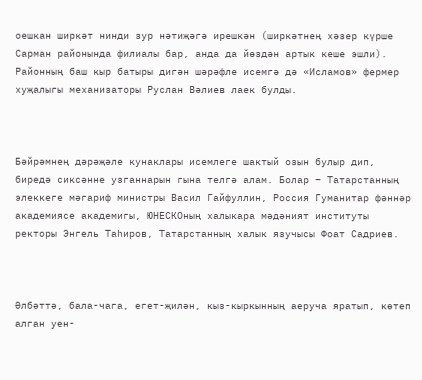оешкан ширкәт нинди зур нәтиҗәгә ирешкән (ширкәтнең хәзер күрше Сарман районында филиалы бар, анда да йөздән артык кеше эшли). Районның баш кыр батыры дигән шәрәфле исемгә дә «Исламов» фермер хуҗалыгы механизаторы Руслан Вәлиев лаек булды.



Бәйрәмнең дәрәҗәле кунаклары исемлеге шактый озын булыр дип, биредә сиксәнне узганнарын гына телгә алам. Болар – Татарстанның элеккеге мәгариф министры Васил Гайфуллин, Россия Гуманитар фәннәр академиясе академигы, ЮНЕСКОның халыкара мәдәният институты ректоры Энгель Таһиров, Татарстанның халык язучысы Фоат Садриев.



Әлбәттә, бала-чага, егет-җилән, кыз-кыркынның аеруча яратып, көтеп алган уен-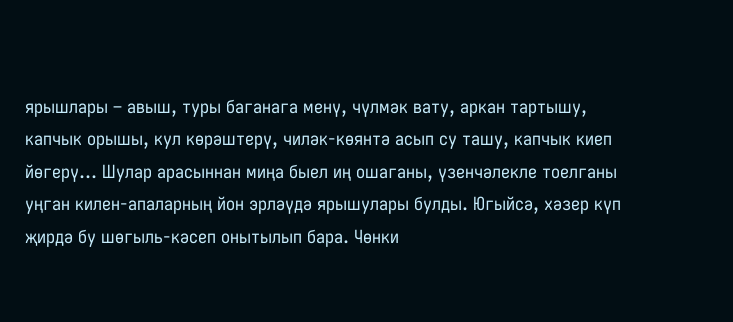ярышлары – авыш, туры баганага менү, чүлмәк вату, аркан тартышу, капчык орышы, кул көрәштерү, чиләк-көянтә асып су ташу, капчык киеп йөгерү... Шулар арасыннан миңа быел иң ошаганы, үзенчәлекле тоелганы уңган килен-апаларның йон эрләүдә ярышулары булды. Югыйсә, хәзер күп җирдә бу шөгыль-кәсеп онытылып бара. Чөнки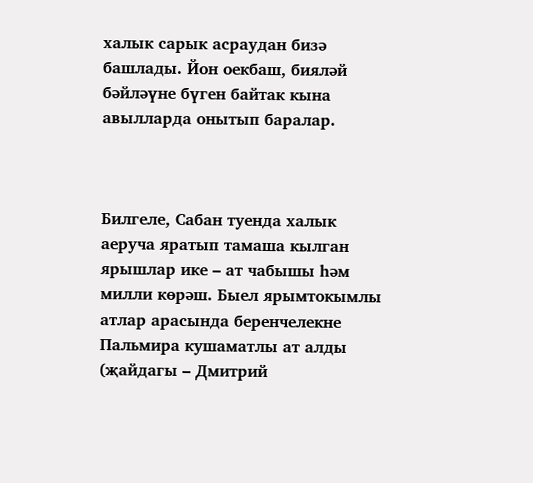халык сарык асраудан бизә башлады. Йон оекбаш, бияләй бәйләүне бүген байтак кына авылларда онытып баралар.



Билгеле, Сабан туенда халык аеруча яратып тамаша кылган ярышлар ике – ат чабышы һәм милли көрәш. Быел ярымтокымлы атлар арасында беренчелекне Пальмира кушаматлы ат алды (җайдагы – Дмитрий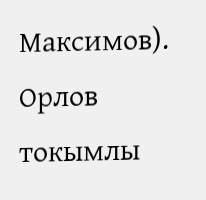Максимов). Орлов токымлы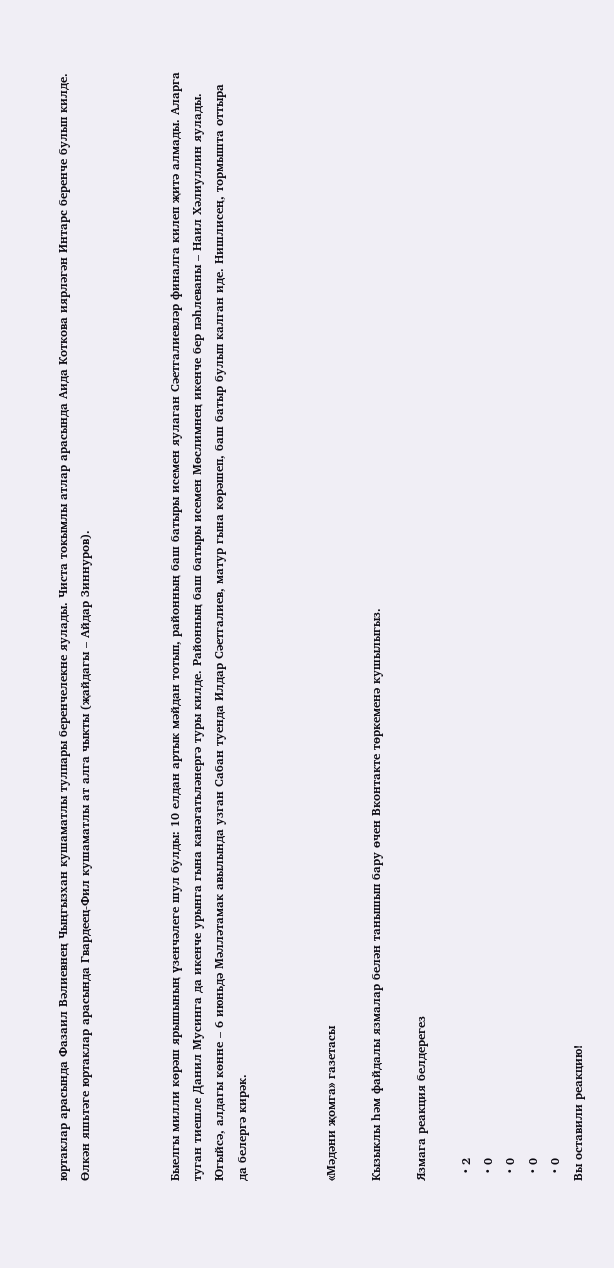юртаклар арасында Фазаил Вәлиевнең Чыңгызхан кушаматлы тулпары беренчелекне яулады. Чиста токымлы атлар арасында Аида Коткова иярләгән Интарс беренче булып килде. Өлкән яшьтәге юртаклар арасында Гвардеец-Фил кушаматлы ат алга чыкты (җайдагы – Айдар Зиннуров).



Быелгы милли көрәш ярышының үзенчәлеге шул булды: 10 елдан артык мәйдан тотып, районның баш батыры исемен яулаган Сәетгалиевләр финалга килеп җитә алмады. Аларга туган тиешле Данил Мусинга да икенче урынга гына канәгатьләнергә туры килде. Районның баш батыры исемен Мөслимнең икенче бер пәһлеваны – Наил Хәлиуллин яулады. Югыйсә, алдагы көнне – 6 июньдә Мәлләтамак авылында узган Сабан туенда Илдар Сәетгалиев, матур гына көрәшеп, баш батыр булып калган иде. Нишлисең, тормышта оттыра да белергә кирәк.



«Мәдәни җомга» газетасы

Кызыклы һәм файдалы язмалар белән танышып бару өчен Вконтакте төркеменә кушылыгыз.

Язмага реакция белдерегез

  • 2
  • 0
  • 0
  • 0
  • 0
Вы оставили реакцию!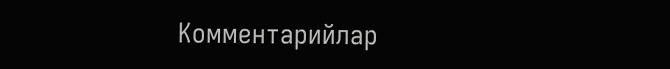Комментарийлар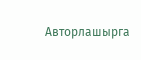Авторлашырга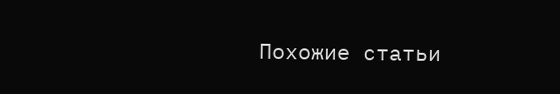Похожие статьи